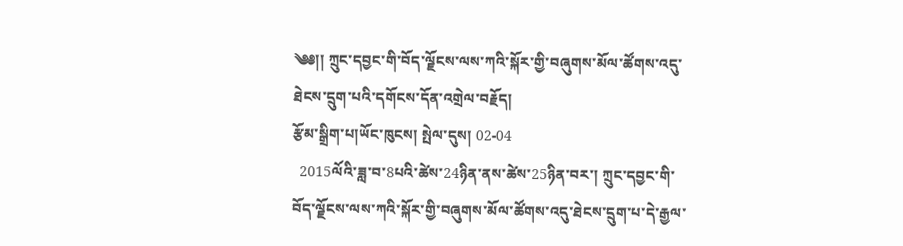༄༅།། ཀྲུང་དབྱང་གི་བོད་ལྗོངས་ལས་ཀའི་སྐོར་གྱི་བཞུགས་མོལ་ཚོགས་འདུ་ཐེངས་དྲུག་པའི་དགོངས་དོན་འགྲེལ་བརྗོད།
རྩོམ་སྒྲིག་པ།ཡོང་ཁུངས། སྤེལ་དུས། 02-04
  2015ལོའི་ཟླ་བ་8པའི་ཚེས་24ཉིན་ནས་ཚེས་25ཉིན་བར་། ཀྲུང་དབྱང་གི་བོད་ལྗོངས་ལས་ཀའི་སྐོར་གྱི་བཞུགས་མོལ་ཚོགས་འདུ་ཐེངས་དྲུག་པ་དེ་རྒྱལ་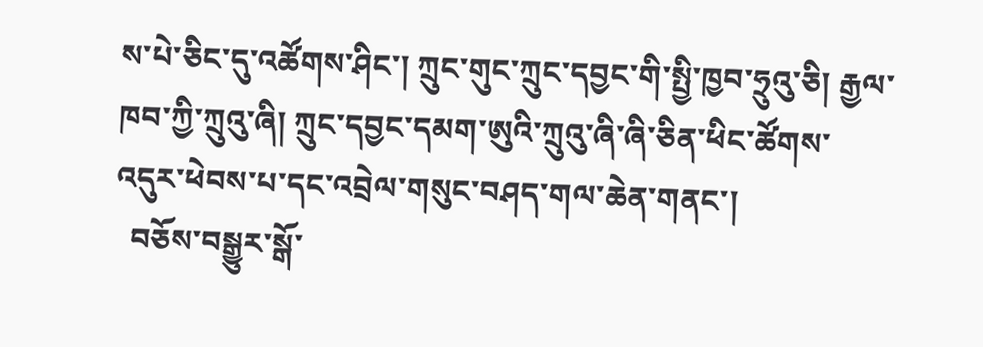ས་པེ་ཅིང་དུ་འཚོགས་ཤིང་། ཀྲུང་གུང་ཀྲུང་དབྱང་གི་སྤྱི་ཁྱབ་ཧྲུའུ་ཅི། རྒྱལ་ཁབ་ཀྱི་ཀྲུའུ་ཞི། ཀྲུང་དབྱང་དམག་ཨུའི་ཀྲུའུ་ཞི་ཞི་ཅིན་ཕིང་ཚོགས་འདུར་ཕེབས་པ་དང་འབྲེལ་གསུང་བཤད་གལ་ཆེན་གནང་།
  བཅོས་བསྒྱུར་སྒོ་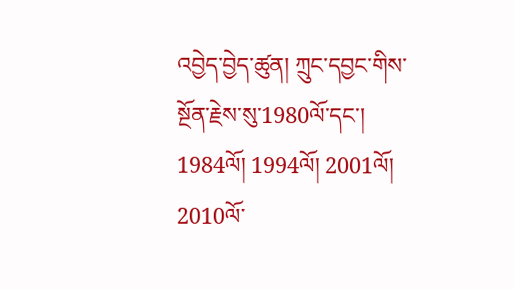འབྱེད་བྱེད་ཚུན། ཀྲུང་དབྱང་གིས་སྔོན་རྗེས་སུ་1980ལོ་དང་། 1984ལོ། 1994ལོ། 2001ལོ། 2010ལོ་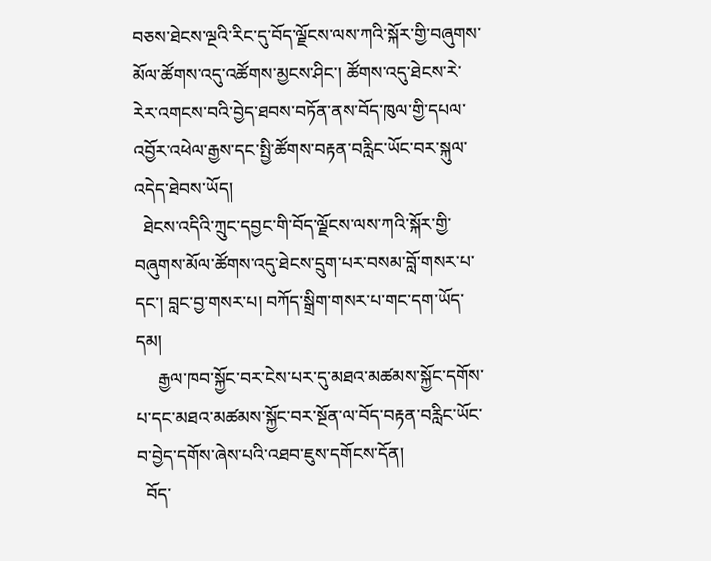བཅས་ཐེངས་ལྔའི་རིང་དུ་བོད་ལྗོངས་ལས་ཀའི་སྐོར་གྱི་བཞུགས་མོལ་ཚོགས་འདུ་འཚོགས་མྱངས་ཤིང་། ཚོགས་འདུ་ཐེངས་རེ་རེར་འགངས་བའི་བྱེད་ཐབས་བཏོན་ནས་བོད་ཁུལ་གྱི་དཔལ་འབྱོར་འཕེལ་རྒྱས་དང་སྤྱི་ཚོགས་བརྟན་བརླིང་ཡོང་བར་སྐུལ་འདེད་ཐེབས་ཡོད།
  ཐེངས་འདིའི་ཀྲུང་དབྱང་གི་བོད་ལྗོངས་ལས་ཀའི་སྐོར་གྱི་བཞུགས་མོལ་ཚོགས་འདུ་ཐེངས་དྲུག་པར་བསམ་བློ་གསར་པ་དང་། བླང་བྱ་གསར་པ། བཀོད་སྒྲིག་གསར་པ་གང་དག་ཡོད་དམ།
     རྒྱལ་ཁབ་སྐྱོང་བར་ངེས་པར་དུ་མཐའ་མཚམས་སྐྱོང་དགོས་པ་དང་མཐའ་མཚམས་སྐྱོང་བར་སྔོན་ལ་བོད་བརྟན་བརླིང་ཡོང་བ་བྱེད་དགོས་ཞེས་པའི་འཐབ་ཇུས་དགོངས་དོན།
  བོད་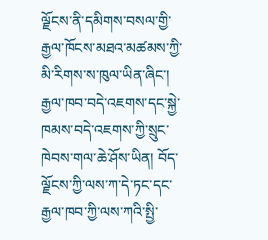ལྗོངས་ནི་དམིགས་བསལ་གྱི་རྒྱལ་ཁོངས་མཐའ་མཚམས་ཀྱི་མི་རིགས་ས་ཁུལ་ཡིན་ཞིང་། རྒྱལ་ཁབ་བདེ་འཇགས་དང་སྐྱེ་ཁམས་བདེ་འཇགས་ཀྱི་སྲུང་ཁེབས་གལ་ཆེ་ཤོས་ཡིན། བོད་ལྗོངས་ཀྱི་ལས་ཀ་དེ་ཏང་དང་རྒྱལ་ཁབ་ཀྱི་ལས་ཀའི་སྤྱི་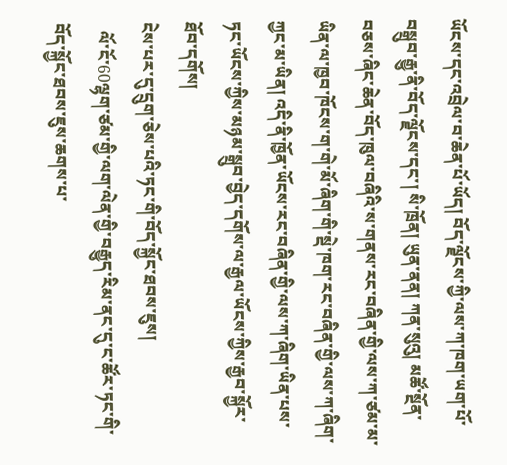ཡོངས་དང་འབྲེལ་བ་ཆེན་པོ་ཡོད། བོད་ལྗོངས་ཀྱི་ལས་ཀ་ཁག་ཡག་པོ་བསྒྲུབ་རྒྱུ་ནི་བོད་ལྗོངས་དང་། སི་ཁྲོན། ཡུན་ནན། ཀན་སུའུ། མཚོ་སྔོན་བཅས་ཞིང་ཆེན་བོད་ཁུལ་བཞིའི་ས་གནས་རང་བཞིན་གྱི་ལས་ཀ་ཙམ་མ་ཡིན་ལ་ཁྱབ་ཁོངས་ག་གེ་མོ་ཞིག་གི་སྡེ་ཁག་རང་བཞིན་གྱི་ལས་ཀ་ཞིག་ཀྱང་མ་ཡིན། འདི་ནི་ཁྱོན་ཡོངས་རང་བཞིན་གྱི་ལས་ཀ་ཞིག་ཡིན་པས་ཏང་ཡོངས་ཀྱིས་མཉམ་སྒྲུབ་བྱེད་དགོས་ལ་རྒྱལ་ཡོངས་ཀྱིས་རྒྱབ་སྐྱོར་ཐོབ་དགོས།
ངེས་པར་དུ་དྲུག་ཅེས་པའི་ཏང་གི་བོད་སྐྱོང་ཐབས་ཇུས།
  ལོ་ངོ་60ལྷག་ཙམ་གྱི་ལག་ལེན་གྱི་བརྒྱུད་རིམ་ནང་དུ་ང་ཚོར་ཏང་གི་བོད་སྐྱོང་ཐབས་ཇུས་ཆགས་པ་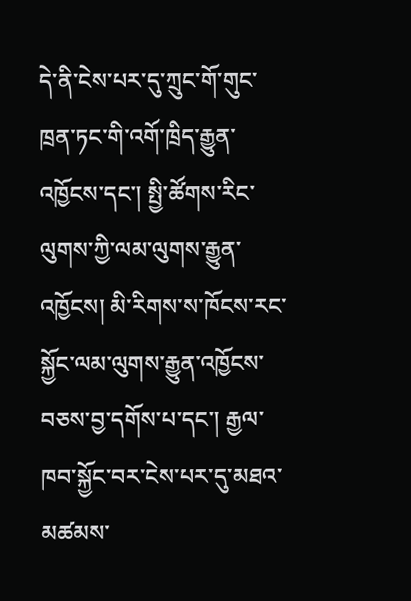དེ་ནི་ངེས་པར་དུ་ཀྲུང་གོ་གུང་ཁྲན་ཏང་གི་འགོ་ཁྲིད་རྒྱུན་འཁྱོངས་དང་། སྤྱི་ཚོགས་རིང་ལུགས་ཀྱི་ལམ་ལུགས་རྒྱུན་འཁྱོངས། མི་རིགས་ས་ཁོངས་རང་སྐྱོང་ལམ་ལུགས་རྒྱུན་འཁྱོངས་བཅས་བྱ་དགོས་པ་དང་། རྒྱལ་ཁབ་སྐྱོང་བར་ངེས་པར་དུ་མཐའ་མཚམས་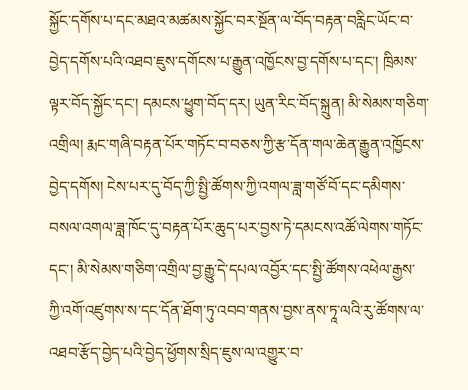སྐྱོང་དགོས་པ་དང་མཐའ་མཚམས་སྐྱོང་བར་སྔོན་ལ་བོད་བརྟན་བརླིང་ཡོང་བ་བྱེད་དགོས་པའི་འཐབ་ཇུས་དགོངས་པ་རྒྱུན་འཁྱོངས་བྱ་དགོས་པ་དང་། ཁྲིམས་ལྟར་བོད་སྐྱོང་དང་། དམངས་ཕྱུག་བོད་དར། ཡུན་རིང་བོད་སྐྲུན། མི་སེམས་གཅིག་འགྲིལ། རྨང་གཞི་བརྟན་པོར་གཏོང་བ་བཅས་ཀྱི་རྩ་དོན་གལ་ཆེན་རྒྱུན་འཁྱོངས་བྱེད་དགོས། ངེས་པར་དུ་བོད་ཀྱི་སྤྱི་ཚོགས་ཀྱི་འགལ་ཟླ་གཙོ་བོ་དང་དམིགས་བསལ་འགལ་ཟླ་ཁོང་དུ་བརྟན་པོར་ཆུད་པར་བྱས་ཏེ་དམངས་འཚོ་ལེགས་གཏོང་དང་། མི་སེམས་གཅིག་འགྲིལ་བྱ་རྒྱུ་དེ་དཔལ་འབྱོར་དང་སྤྱི་ཚོགས་འཕེལ་རྒྱས་ཀྱི་འགོ་འཛུགས་ས་དང་དོན་ཐོག་ཏུ་འབབ་གནས་བྱས་ནས་ཏཱ་ལའི་རུ་ཚོགས་ལ་འཐབ་རྩོད་བྱེད་པའི་བྱེད་ཕྱོགས་སྲིད་ཇུས་ལ་འགྱུར་བ་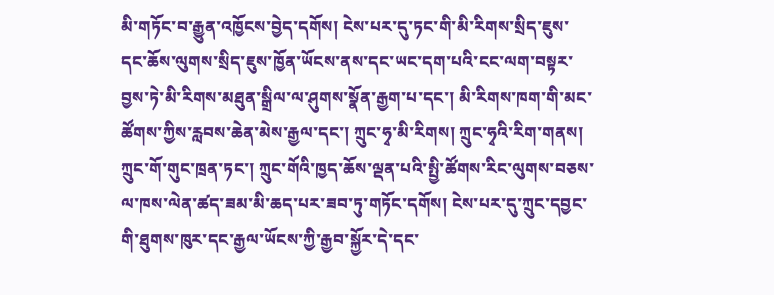མི་གཏོང་བ་རྒྱུན་འཁྱོངས་བྱེད་དགོས། ངེས་པར་དུ་ཏང་གི་མི་རིགས་སྲིད་ཇུས་དང་ཆོས་ལུགས་སྲིད་ཇུས་ཁྱོན་ཡོངས་ནས་དང་ཡང་དག་པའི་ངང་ལག་བསྟར་བྱས་ཏེ་མི་རིགས་མཐུན་སྒྲིལ་ལ་ཤུགས་སྣོན་རྒྱག་པ་དང་། མི་རིགས་ཁག་གི་མང་ཚོགས་ཀྱིས་རླབས་ཆེན་མེས་རྒྱལ་དང་། ཀྲུང་ཧྭ་མི་རིགས། ཀྲུང་ཧྭའི་རིག་གནས། ཀྲུང་གོ་གུང་ཁྲན་ཏང་། ཀྲུང་གོའི་ཁྱད་ཆོས་ལྡན་པའི་སྤྱི་ཚོགས་རིང་ལུགས་བཅས་ལ་ཁས་ལེན་ཚད་ཟམ་མི་ཆད་པར་ཟབ་ཏུ་གཏོང་དགོས། ངེས་པར་དུ་ཀྲུང་དབྱང་གི་ཐུགས་ཁུར་དང་རྒྱལ་ཡོངས་ཀྱི་རྒྱབ་སྐྱོར་དེ་དང་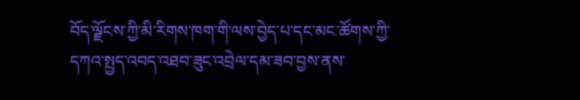བོད་ལྗོངས་ཀྱི་མི་རིགས་ཁག་གི་ལས་བྱེད་པ་དང་མང་ཚོགས་ཀྱི་དཀའ་སྤྱད་འབད་འཐབ་ཟུང་འབྲེལ་དམ་ཟབ་བྱས་ནས་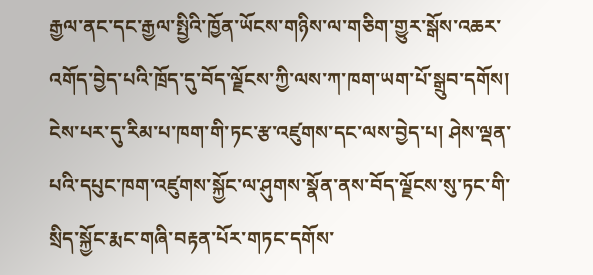རྒྱལ་ནང་དང་རྒྱལ་སྤྱིའི་ཁྱོན་ཡོངས་གཉིས་ལ་གཅིག་གྱུར་སྒོས་འཆར་འགོད་བྱེད་པའི་ཁྲོད་དུ་བོད་ལྗོངས་ཀྱི་ལས་ཀ་ཁག་ཡག་པོ་སྒྲུབ་དགོས། ངེས་པར་དུ་རིམ་པ་ཁག་གི་ཏང་རྩ་འཛུགས་དང་ལས་བྱེད་པ། ཤེས་ལྡན་པའི་དཔུང་ཁག་འཛུགས་སྐྱོང་ལ་ཤུགས་སྣོན་ནས་བོད་ལྗོངས་སུ་ཏང་གི་སྲིད་སྐྱོང་རྨང་གཞི་བརྟན་པོར་གཏང་དགོས་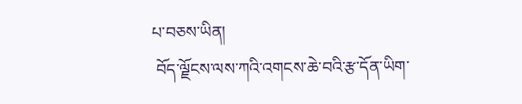པ་བཅས་ཡིན།
 བོད་ལྗོངས་ལས་ཀའི་འགངས་ཆེ་བའི་རྩ་དོན་ཡིག་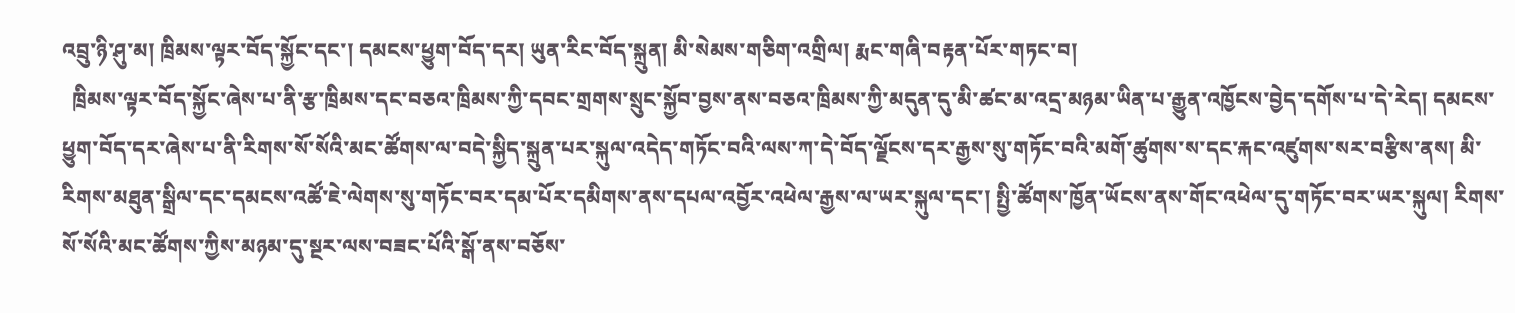འབྲུ་ཉི་ཤུ་མ། ཁྲིམས་ལྟར་བོད་སྐྱོང་དང་། དམངས་ཕྱུག་བོད་དར། ཡུན་རིང་བོད་སྐྲུན། མི་སེམས་གཅིག་འགྲིལ། རྨང་གཞི་བརྟན་པོར་གཏང་བ།
  ཁྲིམས་ལྟར་བོད་སྐྱོང་ཞེས་པ་ནི་རྩ་ཁྲིམས་དང་བཅའ་ཁྲིམས་ཀྱི་དབང་གྲགས་སྲུང་སྐྱོབ་བྱས་ནས་བཅའ་ཁྲིམས་ཀྱི་མདུན་དུ་མི་ཚང་མ་འདྲ་མཉམ་ཡིན་པ་རྒྱུན་འཁྱོངས་བྱེད་དགོས་པ་དེ་རེད། དམངས་ཕྱུག་བོད་དར་ཞེས་པ་ནི་རིགས་སོ་སོའི་མང་ཚོགས་ལ་བདེ་སྐྱིད་སྐྲུན་པར་སྐུལ་འདེད་གཏོང་བའི་ལས་ཀ་དེ་བོད་ལྗོངས་དར་རྒྱས་སུ་གཏོང་བའི་མགོ་ཚུགས་ས་དང་རྐང་འཛུགས་སར་བརྩིས་ནས། མི་རིགས་མཐུན་སྒྲིལ་དང་དམངས་འཚོ་ཇེ་ལེགས་སུ་གཏོང་བར་དམ་པོར་དམིགས་ནས་དཔལ་འབྱོར་འཕེལ་རྒྱས་ལ་ཡར་སྐུལ་དང་། སྤྱི་ཚོགས་ཁྱོན་ཡོངས་ནས་གོང་འཕེལ་དུ་གཏོང་བར་ཡར་སྐུལ། རིགས་སོ་སོའི་མང་ཚོགས་ཀྱིས་མཉམ་དུ་སྔར་ལས་བཟང་པོའི་སྒོ་ནས་བཅོས་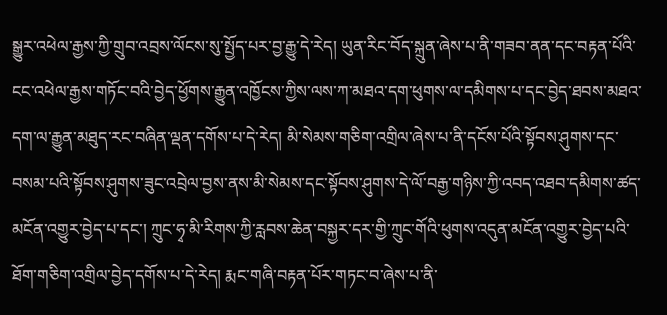སྒྱུར་འཕེལ་རྒྱས་ཀྱི་གྲུབ་འབྲས་ལོངས་སུ་སྤྱོད་པར་བྱ་རྒྱུ་དེ་རེད། ཡུན་རིང་བོད་སྐྲུན་ཞེས་པ་ནི་གཟབ་ནན་དང་བརྟན་པོའི་ངང་འཕེལ་རྒྱས་གཏོང་བའི་བྱེད་ཕྱོགས་རྒྱུན་འཁྱོངས་ཀྱིས་ལས་ཀ་མཐའ་དག་ཕུགས་ལ་དམིགས་པ་དང་བྱེད་ཐབས་མཐའ་དག་ལ་རྒྱུན་མཐུད་རང་བཞིན་ལྡན་དགོས་པ་དེ་རེད། མི་སེམས་གཅིག་འགྲིལ་ཞེས་པ་ནི་དངོས་པོའི་སྟོབས་ཤུགས་དང་བསམ་པའི་སྟོབས་ཤུགས་ཟུང་འབྲེལ་བྱས་ནས་མི་སེམས་དང་སྟོབས་ཤུགས་དེ་ལོ་བརྒྱ་གཉིས་ཀྱི་འབད་འཐབ་དམིགས་ཚད་མངོན་འགྱུར་བྱེད་པ་དང་། ཀྲུང་ཧྭ་མི་རིགས་ཀྱི་རླབས་ཆེན་བསྐྱར་དར་གྱི་ཀྲུང་གོའི་ཕུགས་འདུན་མངོན་འགྱུར་བྱེད་པའི་ཐོག་གཅིག་འགྲིལ་བྱེད་དགོས་པ་དེ་རེད། རྨང་གཞི་བརྟན་པོར་གཏང་བ་ཞེས་པ་ནི་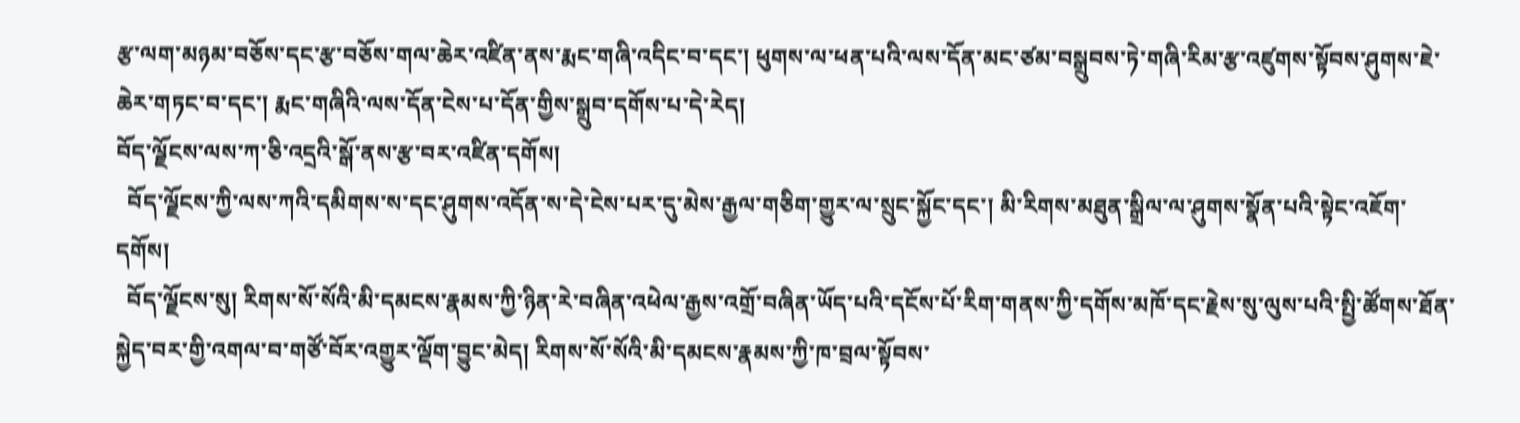རྩ་ལག་མཉམ་བཅོས་དང་རྩ་བཅོས་གལ་ཆེར་འཛིན་ནས་རྨང་གཞི་འདིང་བ་དང་། ཕུགས་ལ་ཕན་པའི་ལས་དོན་མང་ཙམ་བསྒྲུབས་ཏེ་གཞི་རིམ་རྩ་འཛུགས་སྟོབས་ཤུགས་ཇེ་ཆེར་གཏང་བ་དང་། རྨང་གཞིའི་ལས་དོན་ངེས་པ་དོན་གྱིས་སྒྲུབ་དགོས་པ་དེ་རེད།
བོད་ལྗོངས་ལས་ཀ་ཅི་འདྲའི་སྒོ་ནས་རྩ་བར་འཛིན་དགོས།
  བོད་ལྗོངས་ཀྱི་ལས་ཀའི་དམིགས་ས་དང་ཤུགས་འདོན་ས་དེ་ངེས་པར་དུ་མེས་རྒྱལ་གཅིག་གྱུར་ལ་སྲུང་སྐྱོང་དང་། མི་རིགས་མཐུན་སྒྲིལ་ལ་ཤུགས་སྣོན་པའི་སྟེང་འཇོག་དགོས།
  བོད་ལྗོངས་སུ། རིགས་སོ་སོའི་མི་དམངས་རྣམས་ཀྱི་ཉིན་རེ་བཞིན་འཕེལ་རྒྱས་འགྲོ་བཞིན་ཡོད་པའི་དངོས་པོ་རིག་གནས་ཀྱི་དགོས་མཁོ་དང་རྗེས་སུ་ལུས་པའི་སྤྱི་ཚོགས་ཐོན་སྐྱེད་བར་གྱི་འགལ་བ་གཙོ་བོར་འགྱུར་ལྡོག་བྱུང་མེད། རིགས་སོ་སོའི་མི་དམངས་རྣམས་ཀྱི་ཁ་བྲལ་སྟོབས་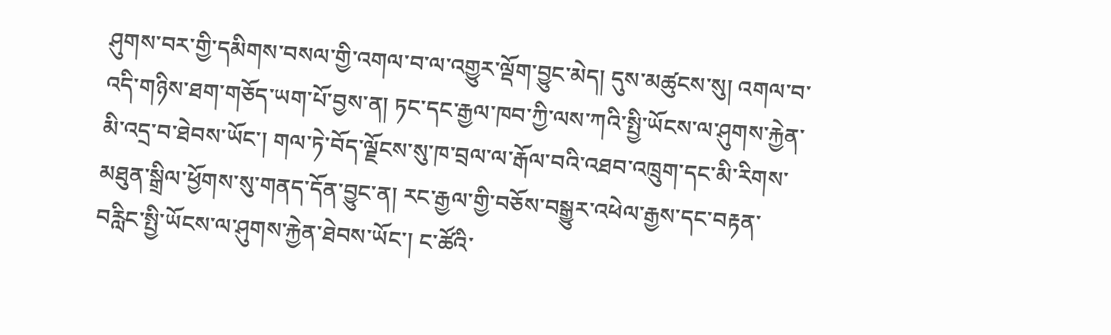ཤུགས་བར་གྱི་དམིགས་བསལ་གྱི་འགལ་བ་ལ་འགྱུར་ལྡོག་བྱུང་མེད། དུས་མཚུངས་སུ། འགལ་བ་འདི་གཉིས་ཐག་གཅོད་ཡག་པོ་བྱས་ན། ཏང་དང་རྒྱལ་ཁབ་ཀྱི་ལས་ཀའི་སྤྱི་ཡོངས་ལ་ཤུགས་རྐྱེན་མི་འདྲ་བ་ཐེབས་ཡོང་། གལ་ཏེ་བོད་ལྗོངས་སུ་ཁ་བྲལ་ལ་རྒོལ་བའི་འཐབ་འཁྲུག་དང་མི་རིགས་མཐུན་སྒྲིལ་ཕྱོགས་སུ་གནད་དོན་བྱུང་ན། རང་རྒྱལ་གྱི་བཅོས་བསྒྱུར་འཕེལ་རྒྱས་དང་བརྟན་བརླིང་སྤྱི་ཡོངས་ལ་ཤུགས་རྐྱེན་ཐེབས་ཡོང་། ང་ཚོའི་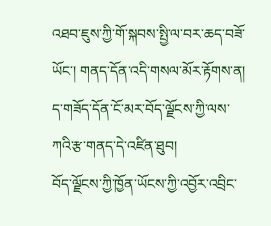འཐབ་ཇུས་ཀྱི་གོ་སྐབས་སྤྱི་ལ་བར་ཆད་བཟོ་ཡོང་། གནད་དོན་འདི་གསལ་མོར་རྟོགས་ན། ད་གཟོད་དོན་ངོ་མར་བོད་ལྗོངས་ཀྱི་ལས་ཀའི་རྩ་གནད་དེ་འཛིན་ཐུབ།
བོད་ལྗོངས་ཀྱི་ཁྱོན་ཡོངས་ཀྱི་འབྱོར་འབྲིང་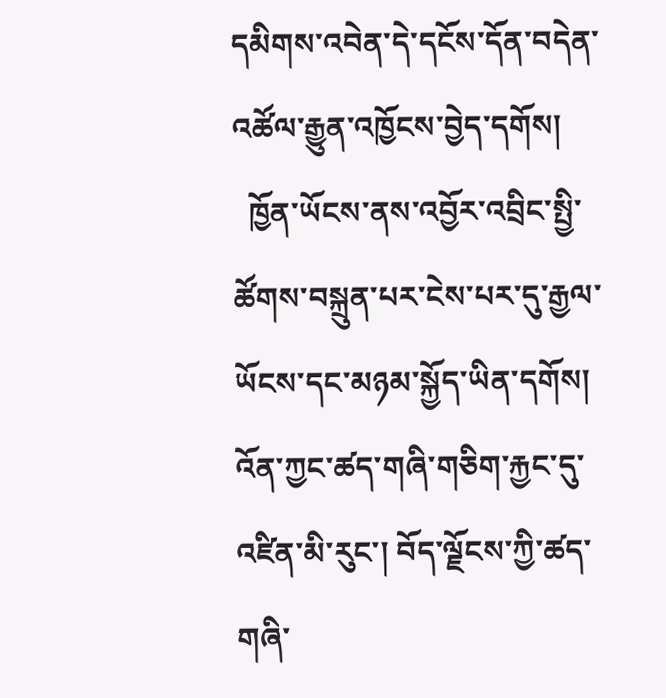དམིགས་འབེན་དེ་དངོས་དོན་བདེན་འཚོལ་རྒྱུན་འཁྱོངས་བྱེད་དགོས།
  ཁྱོན་ཡོངས་ནས་འབྱོར་འབྲིང་སྤྱི་ཚོགས་བསྐྲུན་པར་ངེས་པར་དུ་རྒྱལ་ཡོངས་དང་མཉམ་སྐྱོད་ཡིན་དགོས། འོན་ཀྱང་ཚད་གཞི་གཅིག་རྐྱང་དུ་འཛིན་མི་རུང་། བོད་ལྗོངས་ཀྱི་ཚད་གཞི་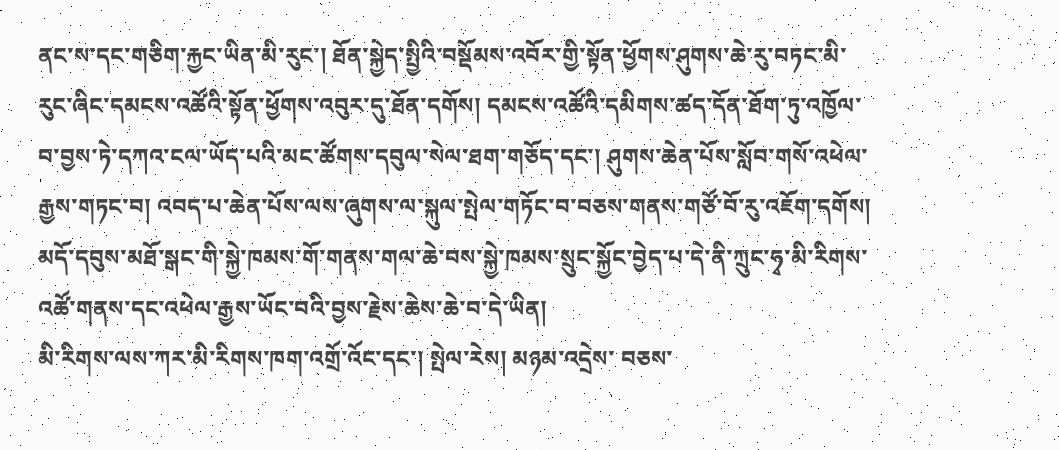ནང་ས་དང་གཅིག་རྐྱང་ཡིན་མི་རུང་། ཐོན་སྐྱེད་སྤྱིའི་བསྡོམས་འབོར་གྱི་སྟོན་ཕྱོགས་ཤུགས་ཆེ་རུ་བཏང་མི་རུང་ཞིང་དམངས་འཚོའི་སྟོན་ཕྱོགས་འབུར་དུ་ཐོན་དགོས། དམངས་འཚོའི་དམིགས་ཚད་དོན་ཐོག་ཏུ་འཁྱོལ་བ་བྱས་ཏེ་དཀའ་ངལ་ཡོད་པའི་མང་ཚོགས་དབུལ་སེལ་ཐག་གཅོད་དང་། ཤུགས་ཆེན་པོས་སློབ་གསོ་འཕེལ་རྒྱས་གཏང་བ། འབད་པ་ཆེན་པོས་ལས་ཞུགས་ལ་སྐུལ་སྤེལ་གཏོང་བ་བཅས་གནས་གཙོ་བོ་རུ་འཇོག་དགོས། མདོ་དབུས་མཐོ་སྒང་གི་སྐྱེ་ཁམས་གོ་གནས་གལ་ཆེ་བས་སྐྱེ་ཁམས་སྲུང་སྐྱོང་བྱེད་པ་དེ་ནི་ཀྲུང་ཧྭ་མི་རིགས་འཚོ་གནས་དང་འཕེལ་རྒྱས་ཡོང་བའི་བྱས་རྗེས་ཆེས་ཆེ་བ་དེ་ཡིན།
མི་རིགས་ལས་ཀར་མི་རིགས་ཁག་འགྲོ་འོང་དང་། སྤེལ་རེས། མཉམ་འདྲེས་ བཅས་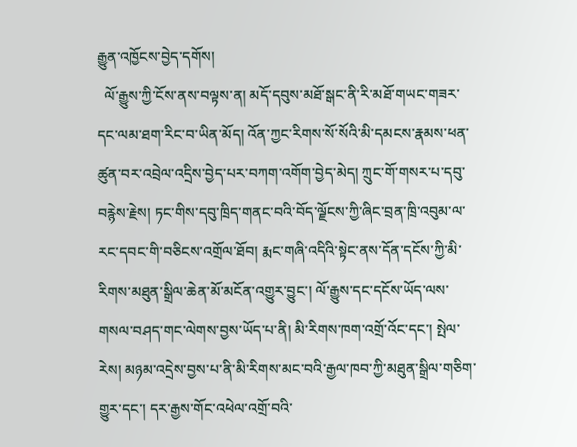རྒྱུན་འཁྱོངས་བྱེད་དགོས།
  ལོ་རྒྱུས་ཀྱི་ངོས་ནས་བལྟས་ན། མདོ་དབུས་མཐོ་སྒང་ནི་རི་མཐོ་གཡང་གཟར་དང་ལམ་ཐག་རིང་བ་ཡིན་མོད། འོན་ཀྱང་རིགས་སོ་སོའི་མི་དམངས་རྣམས་ཕན་ཚུན་བར་འབྲེལ་འདྲིས་བྱེད་པར་བཀག་འགོག་བྱེད་མེད། ཀྲུང་གོ་གསར་པ་དབུ་བརྙེས་རྗེས། ཏང་གིས་དབུ་ཁྲིད་གནང་བའི་བོད་ལྗོངས་ཀྱི་ཞིང་བྲན་ཁྲི་འབུམ་ལ་རང་དབང་གི་བཅིངས་འགྲོལ་ཐོབ། རྨང་གཞི་འདིའི་སྟེང་ནས་དོན་དངོས་ཀྱི་མི་རིགས་མཐུན་སྒྲིལ་ཆེན་མོ་མངོན་འགྱུར་བྱུང་། ལོ་རྒྱུས་དང་དངོས་ཡོད་ལས་གསལ་བཤད་གང་ལེགས་བྱས་ཡོད་པ་ནི། མི་རིགས་ཁག་འགྲོ་འོང་དང་། སྤེལ་རེས། མཉམ་འདྲེས་བྱས་པ་ནི་མི་རིགས་མང་བའི་རྒྱལ་ཁབ་ཀྱི་མཐུན་སྒྲིལ་གཅིག་གྱུར་དང་། དར་རྒྱས་གོང་འཕེལ་འགྲོ་བའི་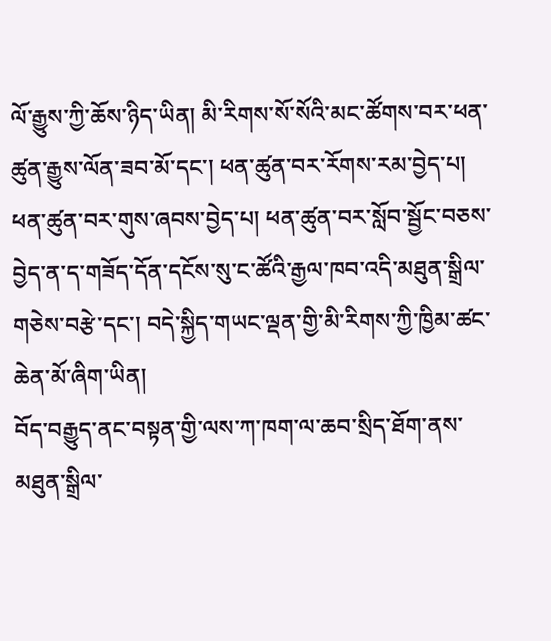ལོ་རྒྱུས་ཀྱི་ཆོས་ཉིད་ཡིན། མི་རིགས་སོ་སོའི་མང་ཚོགས་བར་ཕན་ཚུན་རྒྱུས་ལོན་ཟབ་མོ་དང་། ཕན་ཚུན་བར་རོགས་རམ་བྱེད་པ། ཕན་ཚུན་བར་གུས་ཞབས་བྱེད་པ། ཕན་ཚུན་བར་སློབ་སྦྱོང་བཅས་བྱེད་ན་ད་གཟོད་དོན་དངོས་སུ་ང་ཚོའི་རྒྱལ་ཁབ་འདི་མཐུན་སྒྲིལ་གཅེས་བརྩེ་དང་། བདེ་སྐྱིད་གཡང་ལྡན་གྱི་མི་རིགས་ཀྱི་ཁྱིམ་ཚང་ཆེན་མོ་ཞིག་ཡིན།
བོད་བརྒྱུད་ནང་བསྟན་གྱི་ལས་ཀ་ཁག་ལ་ཆབ་སྲིད་ཐོག་ནས་མཐུན་སྒྲིལ་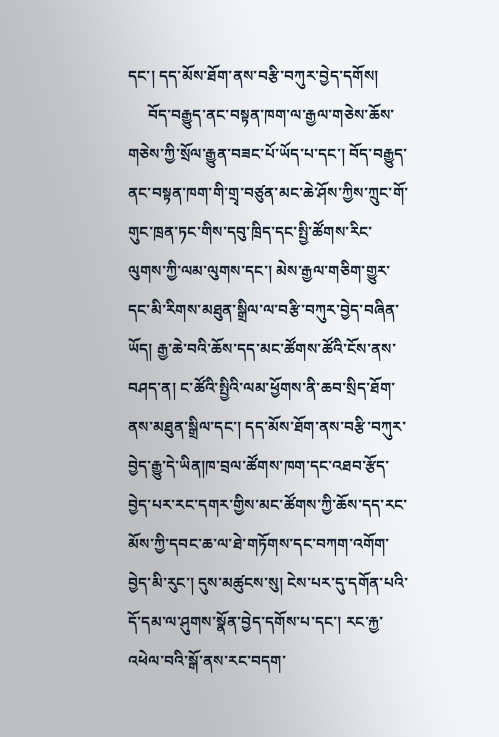དང་། དད་མོས་ཐོག་ནས་བརྩི་བཀུར་བྱེད་དགོས།
     བོད་བརྒྱུད་ནང་བསྟན་ཁག་ལ་རྒྱལ་གཅེས་ཆོས་གཅེས་ཀྱི་སྲོལ་རྒྱུན་བཟང་པོ་ཡོད་པ་དང་། བོད་བརྒྱུད་ནང་བསྟན་ཁག་གི་གྲྭ་བཙུན་མང་ཆེ་ཤོས་ཀྱིས་ཀྲུང་གོ་གུང་ཁྲན་ཏང་གིས་དབུ་ཁྲིད་དང་སྤྱི་ཚོགས་རིང་ལུགས་ཀྱི་ལམ་ལུགས་དང་། མེས་རྒྱལ་གཅིག་གྱུར་དང་མི་རིགས་མཐུན་སྒྲིལ་ལ་བརྩི་བཀུར་བྱེད་བཞིན་ཡོད། རྒྱ་ཆེ་བའི་ཆོས་དད་མང་ཚོགས་ཚོའི་ངོས་ནས་བཤད་ན། ང་ཚོའི་སྤྱིའི་ལམ་ཕྱོགས་ནི་ཆབ་སྲིད་ཐོག་ནས་མཐུན་སྒྲིལ་དང་། དད་མོས་ཐོག་ནས་བརྩི་བཀུར་བྱེད་རྒྱུ་དེ་ཡིན།ཁ་བྲལ་ཚོགས་ཁག་དང་འཐབ་རྩོད་བྱེད་པར་རང་དགར་གྱིས་མང་ཚོགས་ཀྱི་ཆོས་དད་རང་མོས་ཀྱི་དབང་ཆ་ལ་ཐེ་གཏོགས་དང་བཀག་འགོག་བྱེད་མི་རུང་། དུས་མཚུངས་སུ། ངེས་པར་དུ་དགོན་པའི་དོ་དམ་ལ་ཤུགས་སྣོན་བྱེད་དགོས་པ་དང་། རང་རྐྱ་འཕེལ་བའི་སྒོ་ནས་རང་བདག་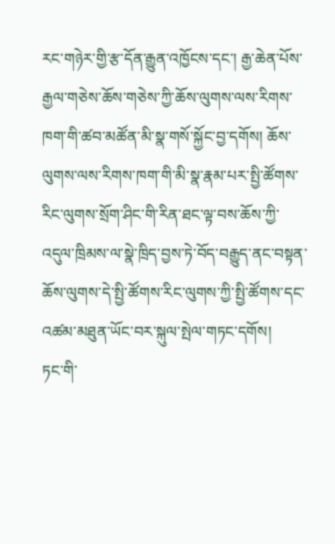རང་གཉེར་གྱི་རྩ་དོན་རྒྱུན་འཁྱོངས་དང་། རྒྱ་ཆེན་པོས་རྒྱལ་གཅེས་ཆོས་གཅེས་ཀྱི་ཆོས་ལུགས་ལས་རིགས་ཁག་གི་ཚབ་མཚོན་མི་སྣ་གསོ་སྐྱོང་བྱ་དགོས། ཆོས་ལུགས་ལས་རིགས་ཁག་གི་མི་སྣ་རྣམ་པར་སྤྱི་ཚོགས་རིང་ལུགས་སྲོག་ཤིང་གི་རིན་ཐང་ལྟ་བས་ཆོས་ཀྱི་འདུལ་ཁྲིམས་ལ་སྣེ་ཁྲིད་བྱས་ཏེ་བོད་བརྒྱུད་ནང་བསྟན་ཆོས་ལུགས་དེ་སྤྱི་ཚོགས་རིང་ལུགས་ཀྱི་སྤྱི་ཚོགས་དང་འཚམ་མཐུན་ཡོང་བར་སྐུལ་སྤེལ་གཏང་དགོས།
ཏང་གི་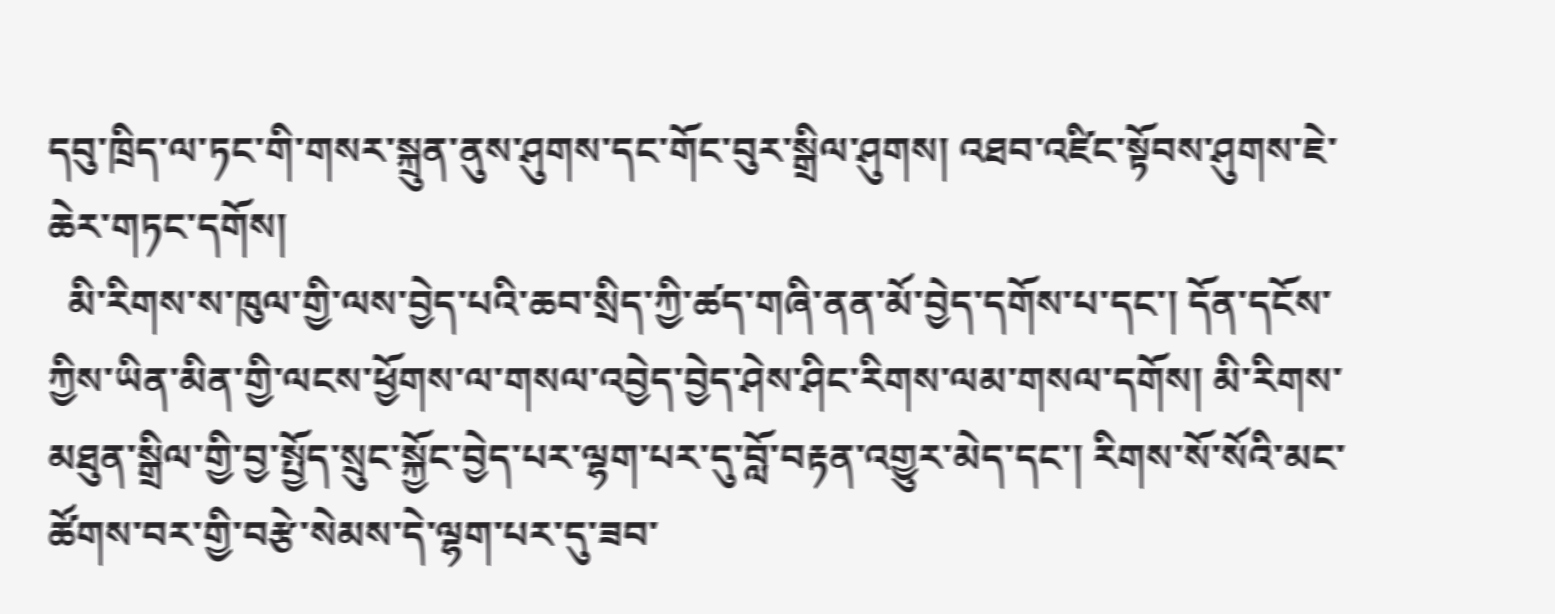དབུ་ཁྲིད་ལ་ཏང་གི་གསར་སྐྲུན་ནུས་ཤུགས་དང་གོང་བུར་སྒྲིལ་ཤུགས། འཐབ་འཛིང་སྟོབས་ཤུགས་ཇེ་ཆེར་གཏང་དགོས།
  མི་རིགས་ས་ཁུལ་གྱི་ལས་བྱེད་པའི་ཆབ་སྲིད་ཀྱི་ཚད་གཞི་ནན་མོ་བྱེད་དགོས་པ་དང་། དོན་དངོས་ཀྱིས་ཡིན་མིན་གྱི་ལངས་ཕྱོགས་ལ་གསལ་འབྱེད་བྱེད་ཤེས་ཤིང་རིགས་ལམ་གསལ་དགོས། མི་རིགས་མཐུན་སྒྲིལ་གྱི་བྱ་སྤྱོད་སྲུང་སྐྱོང་བྱེད་པར་ལྷག་པར་དུ་བློ་བརྟན་འགྱུར་མེད་དང་། རིགས་སོ་སོའི་མང་ཚོགས་བར་གྱི་བརྩེ་སེམས་དེ་ལྷག་པར་དུ་ཟབ་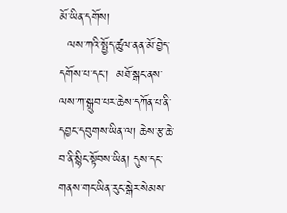མོ་ཡིན་དགོས།
  ལས་ཀའི་སྤྱོད་ཚུལ་ནན་མོ་བྱེད་དགོས་པ་དང་།  མཐོ་སྒང་ནས་ལས་ཀ་སྒྲུབ་པར་ཆེས་དཀོན་པ་ནི་དབྱང་དབུགས་ཡིན་ལ། ཆེས་རྩ་ཆེ་བ་ནི་སྙིང་སྟོབས་ཡིན། དུས་དང་གནས་གང་ཡིན་རུང་སྒེར་སེམས་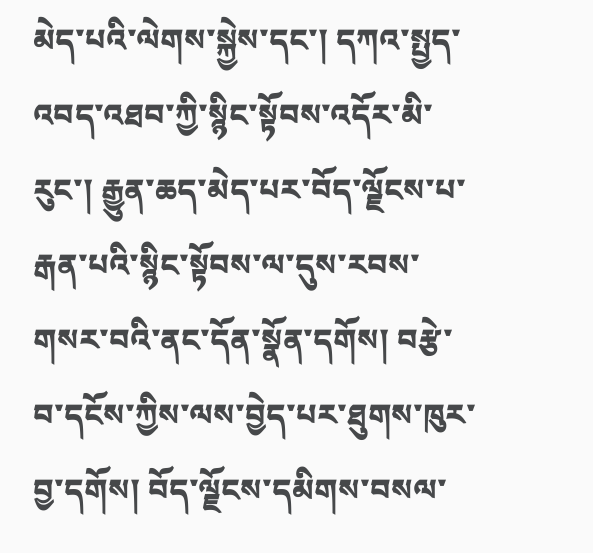མེད་པའི་ལེགས་སྐྱེས་དང་། དཀའ་སྤྱད་འབད་འཐབ་ཀྱི་སྙིང་སྟོབས་འདོར་མི་རུང་། རྒྱུན་ཆད་མེད་པར་བོད་ལྗོངས་པ་རྒན་པའི་སྙིང་སྟོབས་ལ་དུས་རབས་གསར་བའི་ནང་དོན་སྣོན་དགོས། བརྩེ་བ་དངོས་ཀྱིས་ལས་བྱེད་པར་ཐུགས་ཁུར་བྱ་དགོས། བོད་ལྗོངས་དམིགས་བསལ་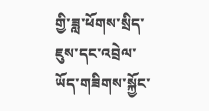གྱི་ཟླ་ཕོགས་སྲིད་ཇུས་དང་འབྲེལ་ཡོད་གཟིགས་སྐྱོང་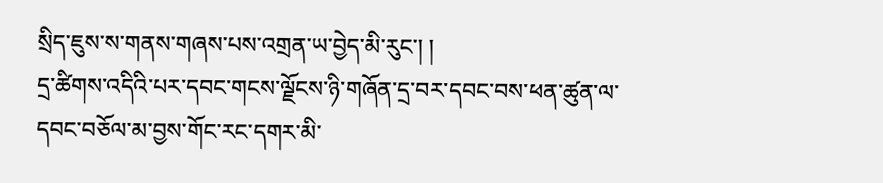སྲིད་ཇུས་ས་གནས་གཞས་པས་འགྲན་ཡ་བྱེད་མི་རུང་། །
དྲ་ཚིགས་འདིའི་པར་དབང་གངས་ལྗོངས་ཉི་གཞོན་དྲ་བར་དབང་བས་ཕན་ཚུན་ལ་དབང་བཅོལ་མ་བྱས་གོང་རང་དགར་མི་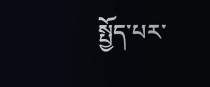སྤྱོད་པར་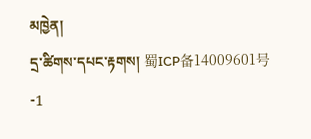མཁྱེན།
དྲ་ཚིགས་དཔང་རྟགས། 蜀ICP备14009601号-1